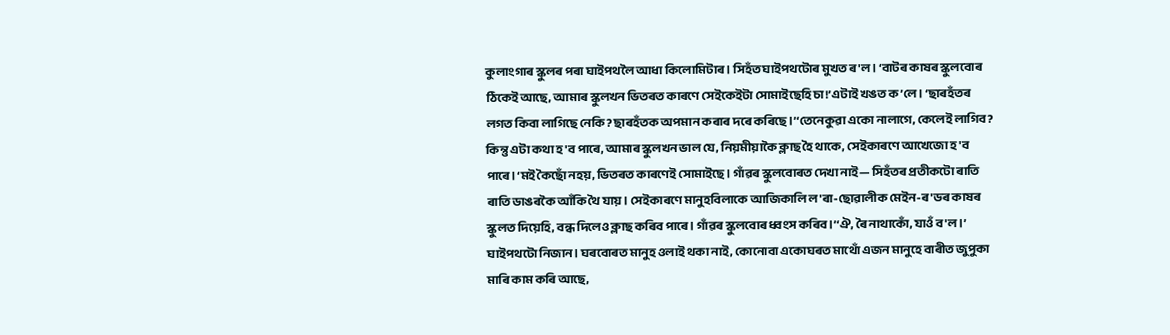কুলাংগাৰ স্কুলৰ পৰা ঘাইপথলৈ আধা কিলোমিটাৰ। সিহঁত ঘাইপথটোৰ মুখত ৰ'ল। ‘বাটৰ কাষৰ স্কুলবোৰ ঠিকেই আছে, আমাৰ স্কুলখন ভিতৰত কাৰণে সেইকেইটা সোমাইছেহি চা!’এটাই খঙত ক’লে। ‘ছাৰহঁতৰ লগত কিবা লাগিছে নেকি? ছাৰহঁতক অপমান কৰাৰ দৰে কৰিছে।’‘তেনেকুৱা একো নালাগে, কেলেই লাগিব? কিন্তু এটা কথা হ'ব পাৰে, আমাৰ স্কুলখন ভাল যে, নিয়মীয়াকৈ ক্লাছ হৈ থাকে, সেইকাৰণে আখেজো হ'ব পাৰে। ‘মই কৈছোঁ নহয়, ভিতৰত কাৰণেই সোমাইছে। গাঁৱৰ স্কুলবোৰত দেখা নাই— সিহঁতৰ প্ৰতীকটো ৰাতি ৰাতি ডাঙৰকৈ আঁকি থৈ যায়। সেইকাৰণে মানুহবিলাকে আজিকালি ল'ৰা-ছোৱালীক মেইন-ৰ'ডৰ কাষৰ স্কুলত দিয়েহি, বন্ধ দিলেও ক্লাছ কৰিব পাৰে। গাঁৱৰ স্কুলবোৰ ধ্বংস কৰিব।’‘ঐ, ৰৈ নাথাকোঁ, যাওঁ ব'ল।’ ঘাইপথটো নিজান। ঘৰবোৰত মানুহ ওলাই থকা নাই, কোনোবা একোঘৰত মাথোঁ এজন মানুহে বাৰীত জুপুকা মাৰি কাম কৰি আছে,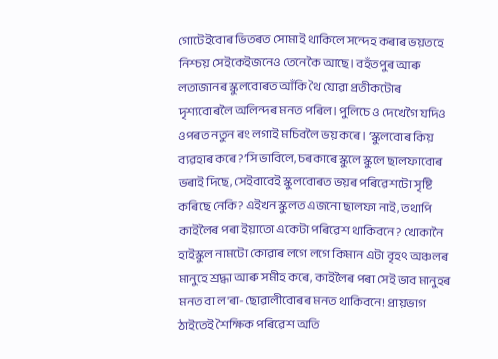গোটেইবোৰ ভিতৰত সোমাই থাকিলে সন্দেহ কৰাৰ ভয়তহে নিশ্চয় সেইকেইজনেও তেনেকৈ আছে। বহঁতপুৰ আৰু লতাজানৰ স্কুলবোৰত আঁকি থৈ যোৱা প্ৰতীকটোৰ দৃশ্যবোৰলৈ অলিন্দৰ মনত পৰিল। পুলিচে ও দেখেগৈ যদিও ওপৰত নতুন ৰং লগাই মচিবলৈ ভয় কৰে। ‘স্কুলবোৰ কিয় ব্যৱহাৰ কৰে?’সি ভাবিলে, চৰকাৰে স্কুলে স্কুলে ছালফাবোৰ ভৰাই দিছে, সেইবাবেই স্কুলবোৰত ভয়ৰ পৰিৱেশটো সৃষ্টি কৰিছে নেকি? এইখন স্কুলত এজনো ছালফা নাই, তথাপি কাইলৈৰ পৰা ইয়াতো একেটা পৰিৱেশ থাকিবনে? খোকানৈ হাইস্কুল নামটো কোৱাৰ লগে লগে কিমান এটা বৃহৎ অঞ্চলৰ মানুহে শ্ৰদ্ধা আৰু সমীহ কৰে, কাইলৈৰ পৰা সেই ভাব মানুহৰ মনত বা ল'ৰা-ছোৱালীবোৰৰ মনত থাকিবনে! প্ৰায়ভাগ ঠাইতেই শৈক্ষিক পৰিৱেশ অতি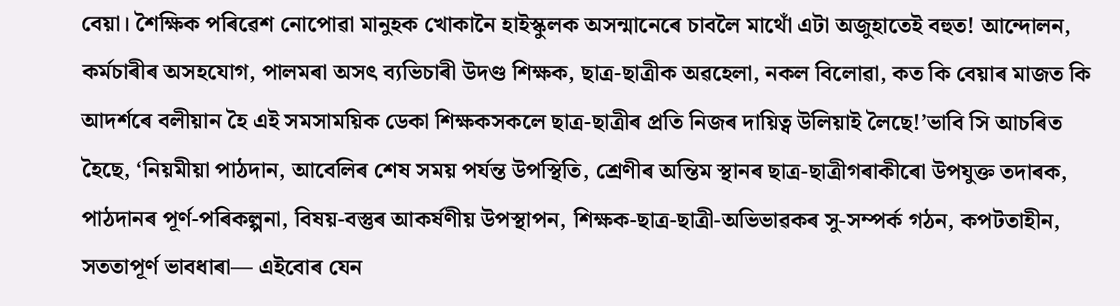বেয়া। শৈক্ষিক পৰিৱেশ নোপোৱা মানুহক খোকানৈ হাইস্কুলক অসন্মানেৰে চাবলৈ মাথোঁ এটা অজুহাতেই বহুত! আন্দোলন, কৰ্মচাৰীৰ অসহযোগ, পালমৰা অসৎ ব্যভিচাৰী উদণ্ড শিক্ষক, ছাত্ৰ-ছাত্ৰীক অৱহেলা, নকল বিলোৱা, কত কি বেয়াৰ মাজত কি আদৰ্শৰে বলীয়ান হৈ এই সমসাময়িক ডেকা শিক্ষকসকলে ছাত্ৰ-ছাত্ৰীৰ প্ৰতি নিজৰ দায়িত্ব উলিয়াই লৈছে!’ভাবি সি আচৰিত হৈছে, ‘নিয়মীয়া পাঠদান, আবেলিৰ শেষ সময় পৰ্যন্ত উপস্থিতি, শ্ৰেণীৰ অন্তিম স্থানৰ ছাত্ৰ-ছাত্ৰীগৰাকীৰো উপযুক্ত তদাৰক, পাঠদানৰ পূৰ্ণ-পৰিকল্পনা, বিষয়-বস্তুৰ আকৰ্ষণীয় উপস্থাপন, শিক্ষক-ছাত্ৰ-ছাত্ৰী-অভিভাৱকৰ সু-সম্পৰ্ক গঠন, কপটতাহীন, সততাপূৰ্ণ ভাবধাৰা— এইবোৰ যেন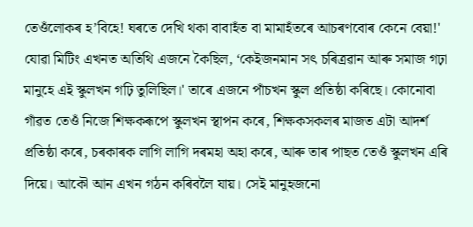তেওঁলোকৰ হ’বিহে! ঘৰতে দেখি থকা বাবাহঁত বা মামাহঁতৰে আচৰণবোৰ কেনে বেয়া!' যোৱা মিটিং এখনত অতিথি এজনে কৈছিল, ‘কেইজনমান সৎ চৰিত্ৰৱান আৰু সমাজ গঢ়া মানুহে এই স্কুলখন গঢ়ি তুলিছিল।' তাৰে এজনে পাঁচখন স্কুল প্ৰতিষ্ঠা কৰিছে। কোনোবা গাঁৱত তেওঁ নিজে শিক্ষকৰূপে স্কুলখন স্থাপন কৰে, শিক্ষকসকলৰ মাজত এটা আদৰ্শ প্ৰতিষ্ঠা কৰে, চৰকাৰক লাগি লাগি দৰমহা অহা কৰে, আৰু তাৰ পাছত তেওঁ স্কুলখন এৰি দিয়ে। আকৌ আন এখন গঠন কৰিবলৈ যায়। সেই মানুহজনো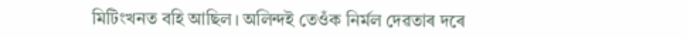মিটিংখনত বহি আছিল। অলিন্দই তেওঁক নিৰ্মল দেৱতাৰ দৰে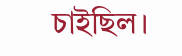চাইছিল।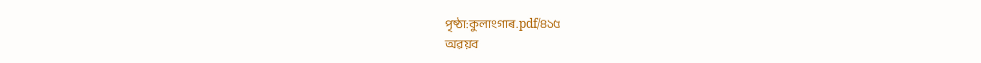পৃষ্ঠা:কুলাংগাৰ.pdf/৪১৫
অৱয়ব